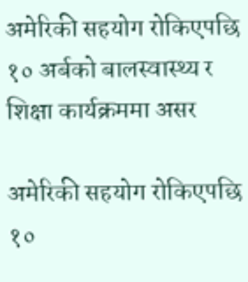अमेरिकी सहयोग रोकिएपछि १० अर्बको बालस्वास्थ्य र शिक्षा कार्यक्रममा असर

अमेरिकी सहयोग रोकिएपछि १०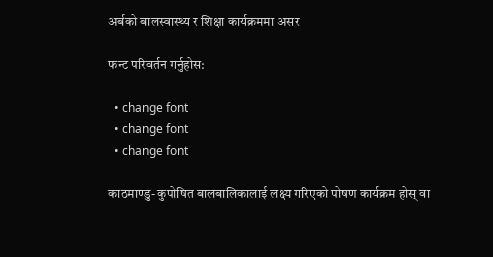अर्बको बालस्वास्थ्य र शिक्षा कार्यक्रममा असर

फन्ट परिवर्तन गर्नुहोस:

  • change font
  • change font
  • change font

काठमाण्डु- कुपोषित बालबालिकालाई लक्ष्य गरिएको पोषण कार्यक्रम होस् वा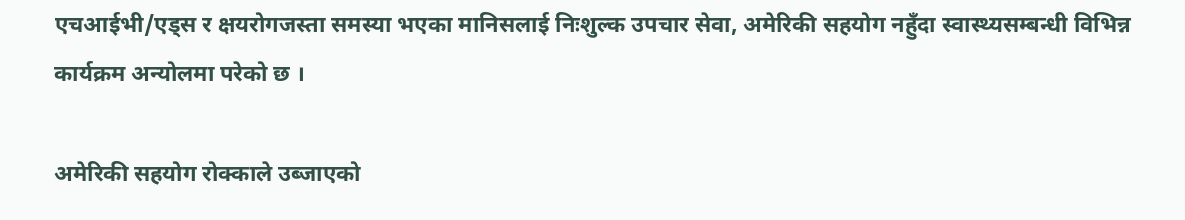एचआईभी/एड्स र क्षयरोगजस्ता समस्या भएका मानिसलाई निःशुल्क उपचार सेवा, अमेरिकी सहयोग नहुँदा स्वास्थ्यसम्बन्धी विभिन्न कार्यक्रम अन्योलमा परेको छ ।

अमेरिकी सहयोग रोक्काले उब्जाएको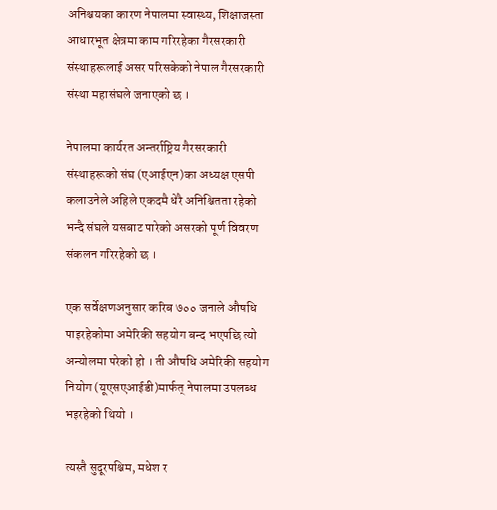अनिश्चयका कारण नेपालमा स्वास्थ्य, शिक्षाजस्ता आधारभूत क्षेत्रमा काम गरिरहेका गैरसरकारी संस्थाहरूलाई असर परिसकेको नेपाल गैरसरकारी संस्था महासंघले जनाएको छ ।

नेपालमा कार्यरत अन्तर्राष्ट्रिय गैरसरकारी संस्थाहरूको संघ (एआईएन)का अध्यक्ष एसपी कलाउनेले अहिले एकदमै धेरै अनिश्चितता रहेको भन्दै संघले यसबाट पारेको असरको पूर्ण विवरण संकलन गरिरहेको छ ।

एक सर्वेक्षणअनुसार करिब ७०० जनाले औषधि पाइरहेकोमा अमेरिकी सहयोग बन्द भएपछि त्यो अन्योलमा परेको हो । ती औषधि अमेरिकी सहयोग नियोग (यूएसएआईडी)मार्फत् नेपालमा उपलब्ध भइरहेको थियो ।

त्यस्तै सुदूरपश्चिम, मधेश र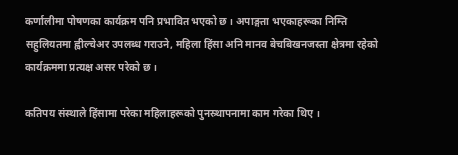कर्णालीमा पोषणका कार्यक्रम पनि प्रभावित भएको छ । अपाङ्गता भएकाहरूका निम्ति सहुलियतमा ह्वील्चेअर उपलब्ध गराउने, महिला हिंसा अनि मानव बेचबिखनजस्ता क्षेत्रमा रहेको कार्यक्रममा प्रत्यक्ष असर परेको छ ।

कतिपय संस्थाले हिंसामा परेका महिलाहरूको पुनस्र्थापनामा काम गरेका थिए ।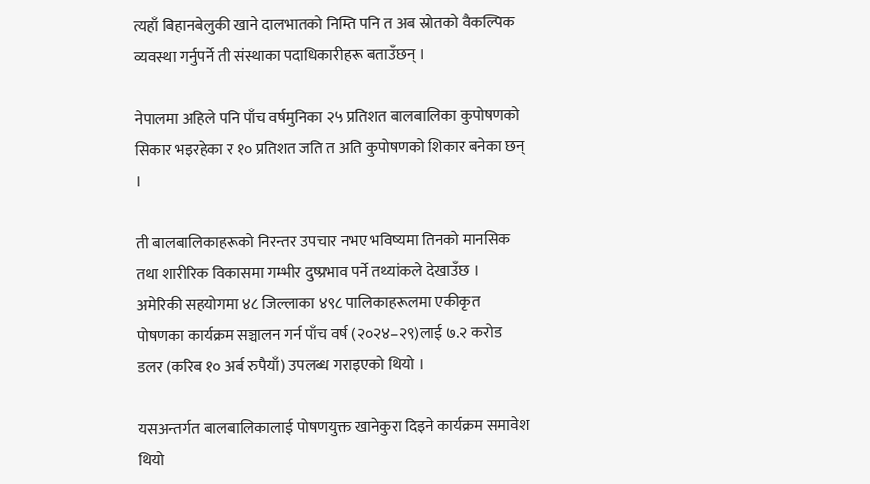त्यहाँ बिहानबेलुकी खाने दालभातको निम्ति पनि त अब स्रोतको वैकल्पिक व्यवस्था गर्नुपर्ने ती संस्थाका पदाधिकारीहरू बताउँछन् ।

नेपालमा अहिले पनि पाँच वर्षमुनिका २५ प्रतिशत बालबालिका कुपोषणको सिकार भइरहेका र १० प्रतिशत जति त अति कुपोषणको शिकार बनेका छन् ।

ती बालबालिकाहरूको निरन्तर उपचार नभए भविष्यमा तिनको मानसिक तथा शारीरिक विकासमा गम्भीर दुष्प्रभाव पर्ने तथ्यांकले देखाउँछ ।
अमेरिकी सहयोगमा ४८ जिल्लाका ४९८ पालिकाहरूलमा एकीकृत पोषणका कार्यक्रम सञ्चालन गर्न पाँच वर्ष (२०२४–२९)लाई ७.२ करोड डलर (करिब १० अर्ब रुपैयाँ) उपलब्ध गराइएको थियो ।

यसअन्तर्गत बालबालिकालाई पोषणयुक्त खानेकुरा दिइने कार्यक्रम समावेश थियो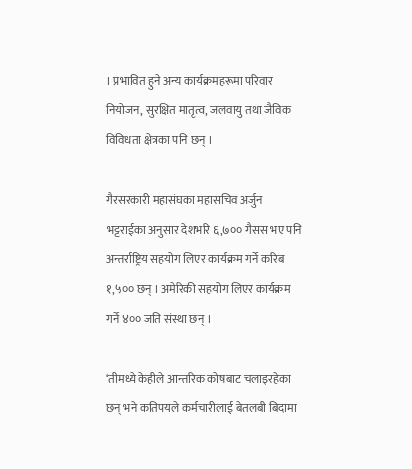। प्रभावित हुने अन्य कार्यक्रमहरूमा परिवार नियोजन, सुरक्षित मातृत्व, जलवायु तथा जैविक विविधता क्षेत्रका पनि छन् ।

गैरसरकारी महासंघका महासचिव अर्जुन भट्टराईका अनुसार देशभरि ६,७०० गैसस भए पनि अन्तर्राष्ट्रिय सहयोग लिएर कार्यक्रम गर्ने करिब १,५०० छन् । अमेरिकी सहयोग लिएर कार्यक्रम गर्ने ४०० जति संस्था छन् ।

‘तीमध्ये केहीले आन्तरिक कोषबाट चलाइरहेका छन् भने कतिपयले कर्मचारीलाई बेतलबी बिदामा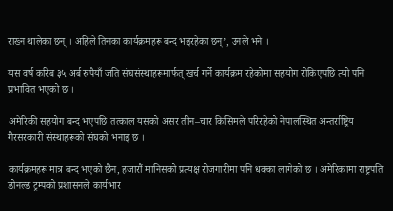राख्न थालेका छन् । अहिले तिनका कार्यक्रमहरू बन्द भइरहेका छन्’, उनले भने ।

यस वर्ष करिब ३५ अर्ब रुपैयाँ जति संघसंस्थाहरूमार्फत् खर्च गर्ने कार्यक्रम रहेकोमा सहयोग रोकिएपछि त्यो पनि प्रभावित भएको छ ।

अमेरिकी सहयोग बन्द भएपछि तत्काल यसको असर तीन–चार किसिमले परिरहेको नेपालस्थित अन्तर्राष्ट्रिय गैरसरकारी संस्थाहरूको संघको भनाइ छ ।

कार्यक्रमहरू मात्र बन्द भएको छैन, हजारौं मानिसको प्रत्यक्ष रोजगारीमा पनि धक्का लागेको छ । अमेरिकामा राष्ट्रपति डोनल्ड ट्रम्पको प्रशासनले कार्यभार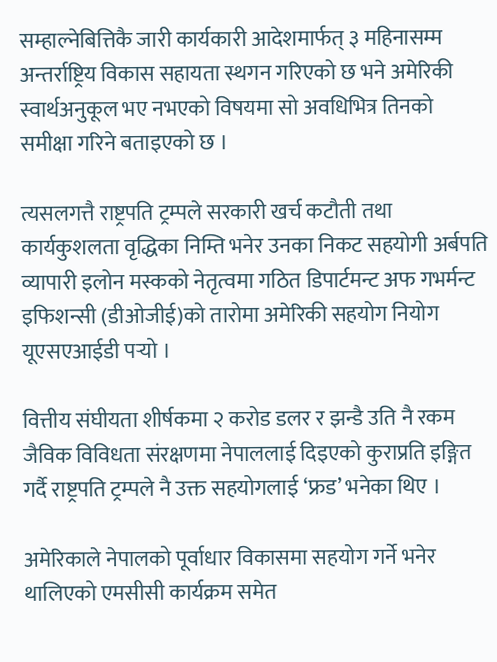सम्हाल्नेबित्तिकै जारी कार्यकारी आदेशमार्फत् ३ महिनासम्म अन्तर्राष्ट्रिय विकास सहायता स्थगन गरिएको छ भने अमेरिकी स्वार्थअनुकूल भए नभएको विषयमा सो अवधिभित्र तिनको समीक्षा गरिने बताइएको छ ।

त्यसलगत्तै राष्ट्रपति ट्रम्पले सरकारी खर्च कटौती तथा कार्यकुशलता वृद्धिका निम्ति भनेर उनका निकट सहयोगी अर्बपति व्यापारी इलोन मस्कको नेतृत्वमा गठित डिपार्टमन्ट अफ गभर्मन्ट इफिशन्सी (डीओजीई)को तारोमा अमेरिकी सहयोग नियोग यूएसएआईडी पर्‍यो ।

वित्तीय संघीयता शीर्षकमा २ करोड डलर र झन्डै उति नै रकम जैविक विविधता संरक्षणमा नेपाललाई दिइएको कुराप्रति इङ्गित गर्दै राष्ट्रपति ट्रम्पले नै उक्त सहयोगलाई ‘फ्रड’ भनेका थिए ।

अमेरिकाले नेपालको पूर्वाधार विकासमा सहयोग गर्ने भनेर थालिएको एमसीसी कार्यक्रम समेत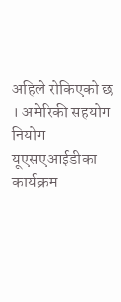अहिले रोकिएको छ । अमेरिकी सहयोग नियोग यूएसएआईडीका कार्यक्रम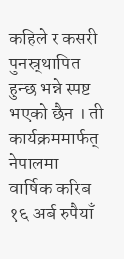कहिले र कसरी पुनस्र्थापित हुन्छ भन्ने स्पष्ट भएको छैन । ती कार्यक्रममार्फत् नेपालमा वार्षिक करिब १६ अर्ब रुपैयाँ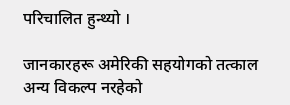परिचालित हुन्थ्यो ।

जानकारहरू अमेरिकी सहयोगको तत्काल अन्य विकल्प नरहेको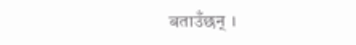बताउँछन् ।